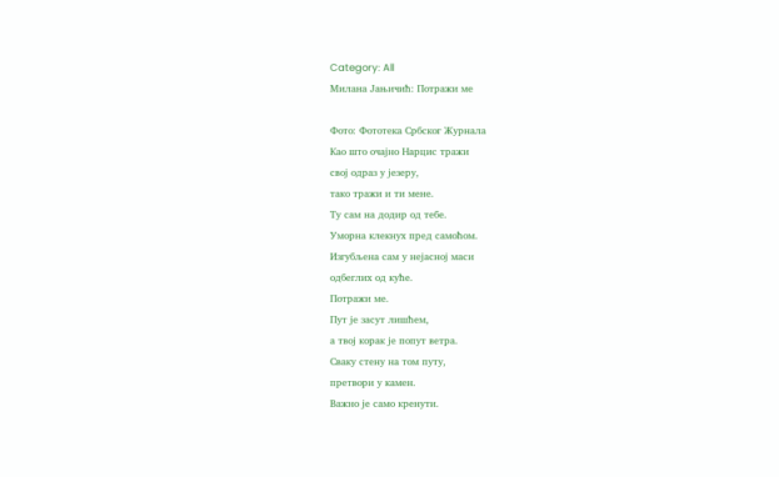Category: All
Милана Јањичић: Потражи ме

Фото: Фототека Србског Журнала
Као што очајно Нарцис тражи
свој одраз у језеру,
тако тражи и ти мене.
Ту сам на додир од тебе.
Уморна клекнух пред самоћом.
Изгубљена сам у нејасној маси
одбеглих од куће.
Потражи ме.
Пут је засут лишћем,
а твој корак је попут ветра.
Сваку стену на том путу,
претвори у камен.
Важно је само кренути.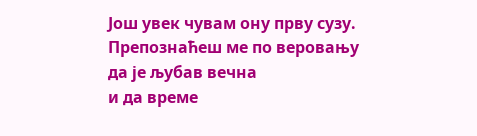Још увек чувам ону прву сузу.
Препознаћеш ме по веровању
да је љубав вечна
и да време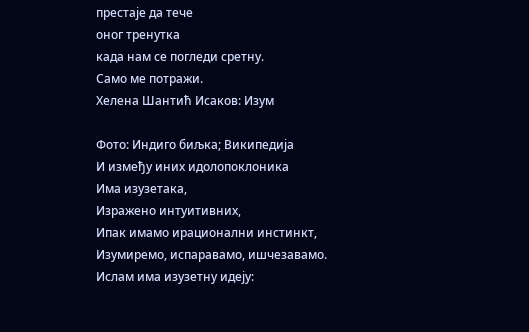престаје да тече
оног тренутка
када нам се погледи сретну.
Само ме потражи.
Хелена Шантић Исаков: Изум

Фото: Индиго биљка; Википедија
И између иних идолопоклоника
Има изузетака,
Изражено интуитивних,
Ипак имамо ирационални инстинкт,
Изумиремо, испаравамо, ишчезавамо.
Ислам има изузетну идеју: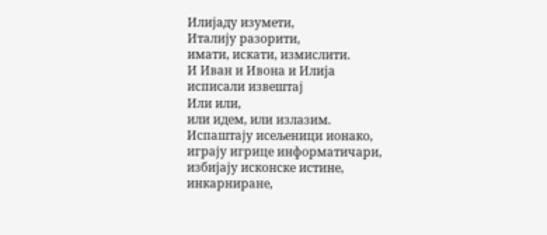Илијаду изумети,
Италију разорити,
имати, искати, измислити.
И Иван и Ивона и Илија
исписали извештај
Или или,
или идем, или излазим.
Испаштају исељеници ионако,
играју игрице информатичари,
избијају исконске истине,
инкарниране,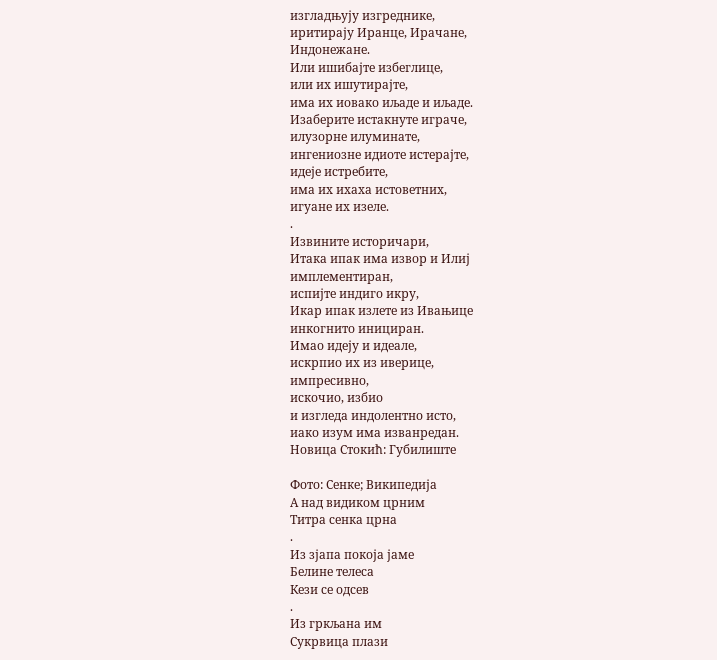изгладњују изгреднике,
иритирају Иранце, Ирачане,
Индонежане.
Или ишибајте избеглице,
или их ишутирајте,
има их иовако иљаде и иљаде.
Изаберите истакнуте играче,
илузорне илуминате,
ингениозне идиоте истерајте,
идеје истребите,
има их ихаха истоветних,
игуане их изеле.
.
Извините историчари,
Итака ипак има извор и Илиј
имплементиран,
испијте индиго икру,
Икар ипак излете из Ивањице
инкогнито инициран.
Имао идеју и идеале,
искрпио их из иверице,
импресивно,
искочио, избио
и изгледа индолентно исто,
иако изум има изванредан.
Новица Стокић: Губилиште

Фото: Сенке; Википедија
А над видиком црним
Титра сенка црна
.
Из зјапа покоја јаме
Белине телеса
Кези се одсев
.
Из гркљана им
Сукрвица плази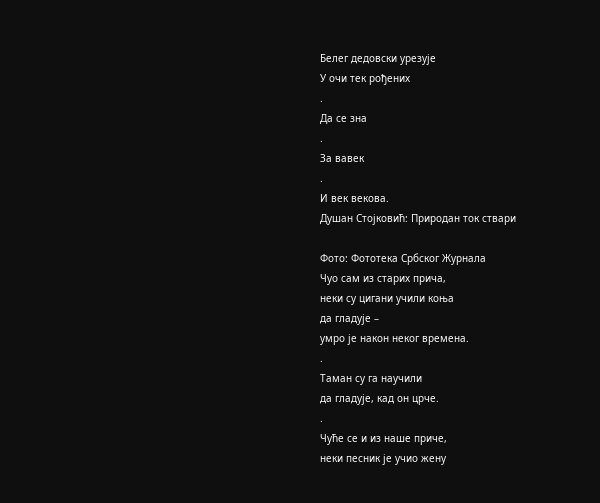Белег дедовски урезује
У очи тек рођених
.
Да се зна
.
За вавек
.
И век векова.
Душан Стојковић: Природан ток ствари

Фото: Фототека Србског Журнала
Чуо сам из старих прича,
неки су цигани учили коња
да гладује –
умро је након неког времена.
.
Таман су га научили
да гладује, кад он црче.
.
Чуће се и из наше приче,
неки песник је учио жену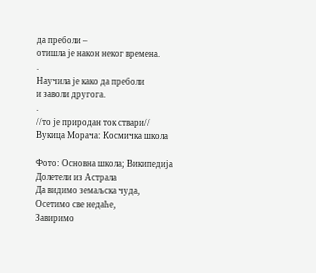да преболи –
отишла је након неког времена.
.
Научила је како да преболи
и заволи другога.
.
//то је природан ток ствари//
Вукица Морача: Космичка школа

Фото: Основна школа; Википедија
Долетели из Астрала
Да видимо земаљска чуда,
Осетимо све недаће,
Завиримо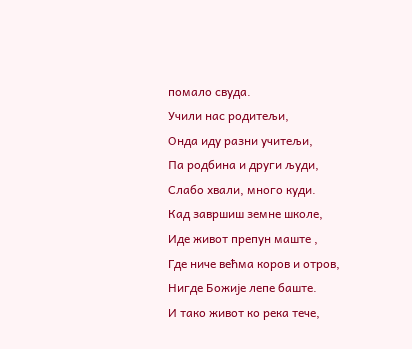помало свуда.
Учили нас родитељи,
Онда иду разни учитељи,
Па родбина и други људи,
Слабо хвали, много куди.
Кад завршиш земне школе,
Иде живот препун маште ,
Где ниче већма коров и отров,
Нигде Божије лепе баште.
И тако живот ко река тече,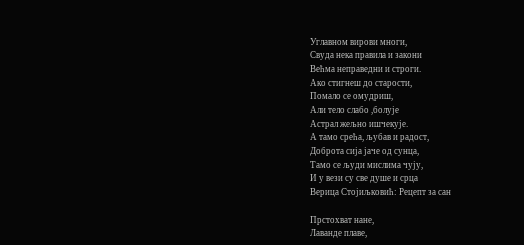Углавном вирови многи,
Свуда нека правила и закони
Већма неправедни и строги.
Ако стигнеш до старости,
Помало се омудриш,
Али тело слабо ,болује
Астрал жељно ишчекује.
А тамо срећа, љубав и радост,
Доброта сија јаче од сунца,
Тамо се људи мислима чују,
И у вези су све душе и срца
Верица Стојиљковић: Рецепт за сан

Прстохват нане,
Лаванде плаве,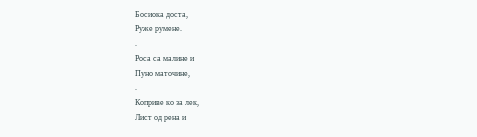Босиока доста,
Руже румене.
.
Роса са малине и
Пуно маточине,
.
Коприве ко за лек,
Лист од рена и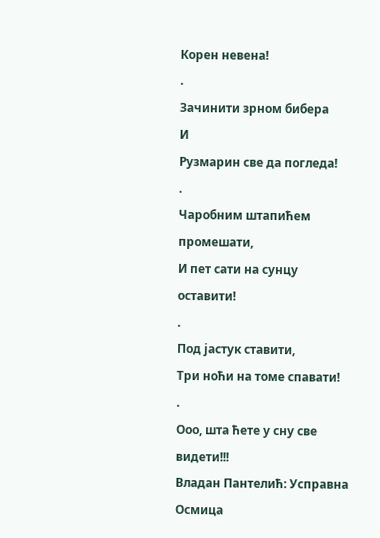Корен невена!
.
Зачинити зрном бибера
И
Рузмарин све да погледа!
.
Чаробним штапићем промешати,
И пет сати на сунцу оставити!
.
Под јастук ставити,
Три ноћи на томе спавати!
.
Ооо, шта ћете у сну све видети!!!
Владан Пантелић: Усправна Осмица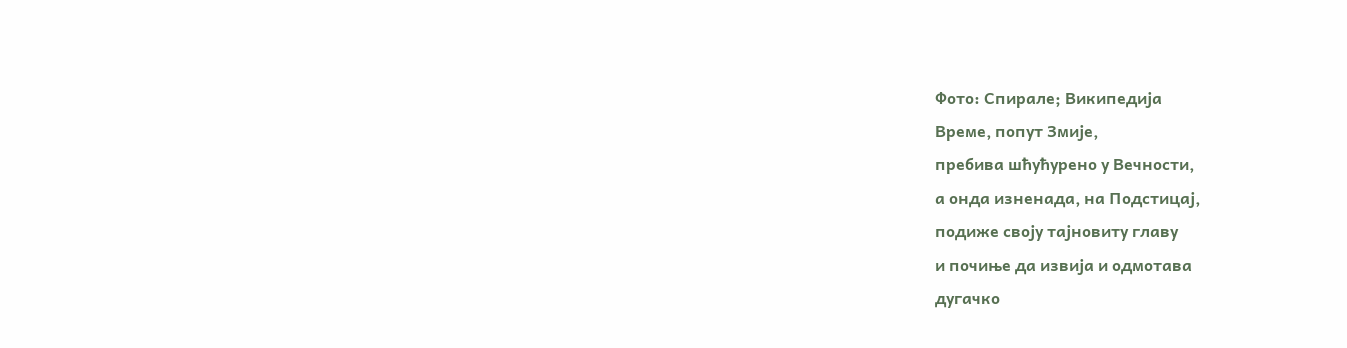Фото: Спирале; Википедија
Време, попут Змије,
пребива шћућурено у Вечности,
а онда изненада, на Подстицај,
подиже своју тајновиту главу
и почиње да извија и одмотава
дугачко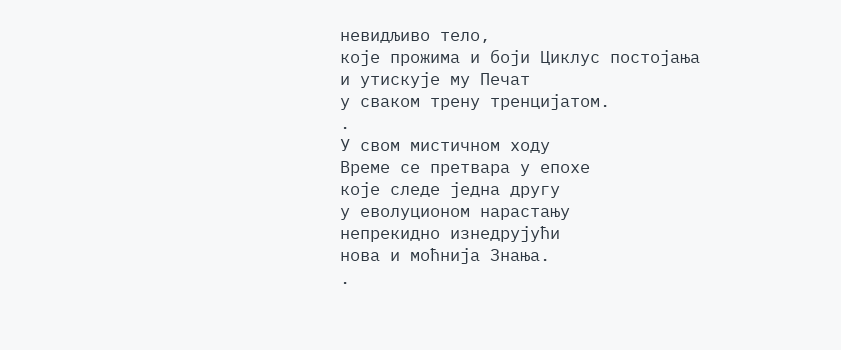невидљиво тело,
које прожима и боји Циклус постојања
и утискује му Печат
у сваком трену тренцијатом.
.
У свом мистичном ходу
Време се претвара у епохе
које следе једна другу
у еволуционом нарастању
непрекидно изнедрујући
нова и моћнија Знања.
.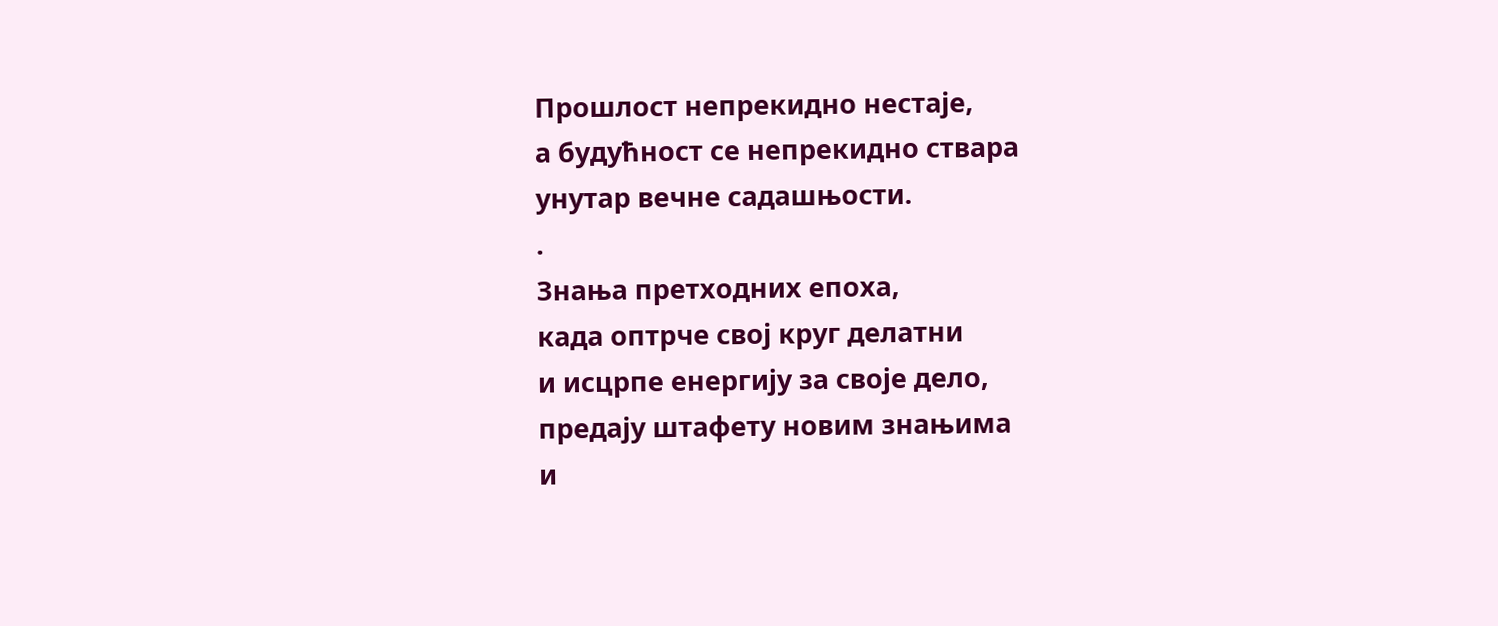Прошлост непрекидно нестаје,
а будућност се непрекидно ствара
унутар вечне садашњости.
.
Знања претходних епоха,
када оптрче свој круг делатни
и исцрпе енергију за своје дело,
предају штафету новим знањима
и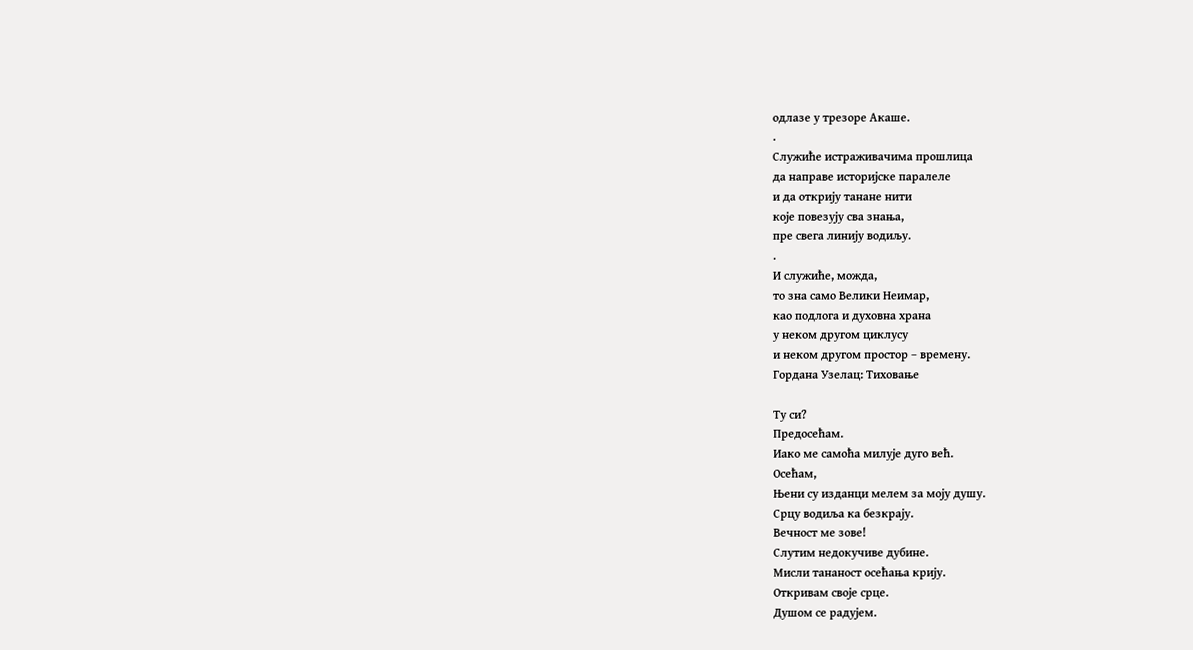одлазе у трезоре Акаше.
.
Служиће истраживачима прошлица
да направе историјске паралеле
и да открију танане нити
које повезују сва знања,
пре свега линију водиљу.
.
И служиће, можда,
то зна само Велики Неимар,
као подлога и духовна храна
у неком другом циклусу
и неком другом простор – времену.
Гордана Узелац: Тиховање

Ту си?
Предосећам.
Иако ме самоћа милује дуго већ.
Осећам,
Њени су изданци мелем за моју душу.
Срцу водиља ка безкрају.
Вечност ме зове!
Слутим недокучиве дубине.
Мисли тананост осећања крију.
Откривам своје срце.
Душом се радујем.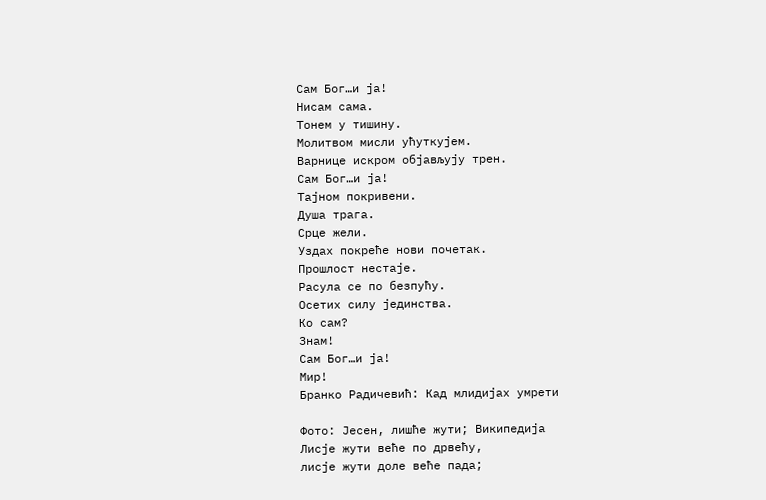Сам Бог…и ја!
Нисам сама.
Тонем у тишину.
Молитвом мисли ућуткујем.
Варнице искром објављују трен.
Сам Бог…и ја!
Тајном покривени.
Душа трага.
Срце жели.
Уздах покреће нови почетак.
Прошлост нестаје.
Расула се по безпућу.
Осетих силу јединства.
Ко сам?
Знам!
Сам Бог…и ја!
Мир!
Бранко Радичевић: Кад млидијах умрети

Фото: Јесен, лишће жути; Википедија
Лисје жути веће по дрвећу,
лисје жути доле веће пада;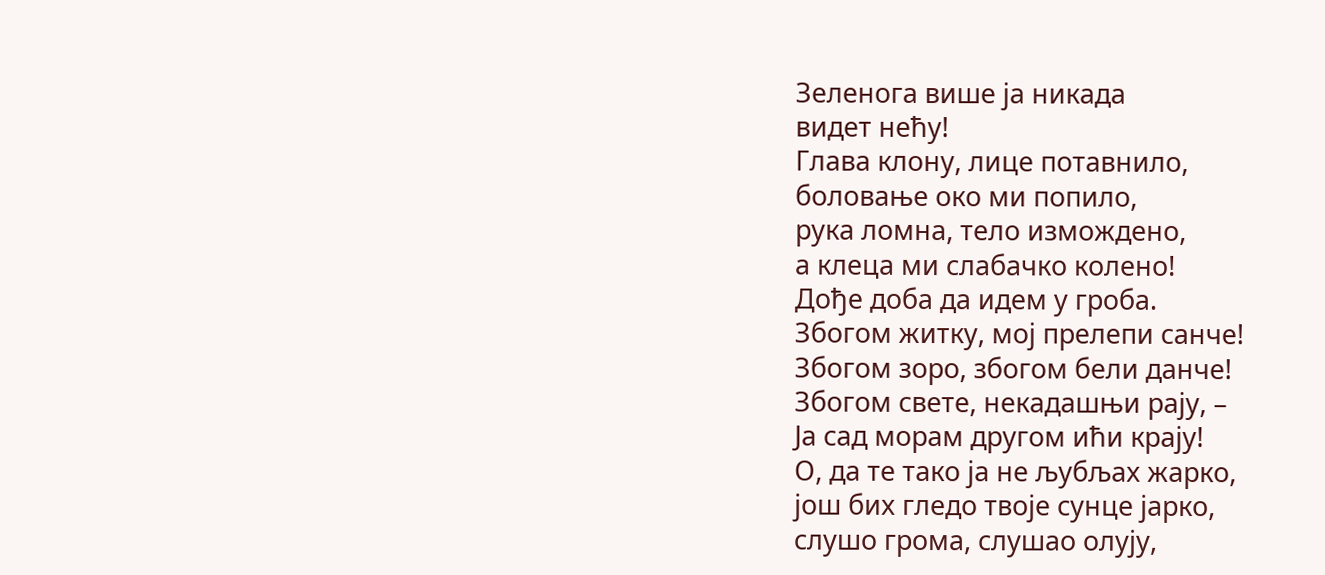Зеленога више ја никада
видет нећу!
Глава клону, лице потавнило,
боловање око ми попило,
рука ломна, тело измождено,
а клеца ми слабачко колено!
Дође доба да идем у гроба.
Збогом житку, мој прелепи санче!
Збогом зоро, збогом бели данче!
Збогом свете, некадашњи рају, –
Ја сад морам другом ићи крају!
О, да те тако ја не љубљах жарко,
још бих гледо твоје сунце јарко,
слушо грома, слушао олују,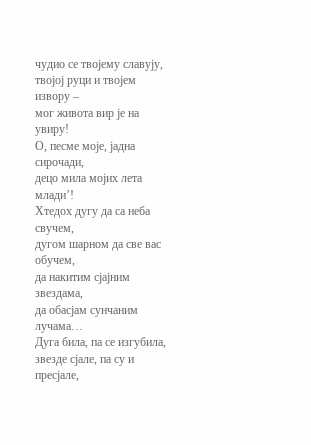чудио се твојему славују,
твојој руци и твојем извору –
мог живота вир је на увиру!
О, песме моје, јадна сирочади,
децо мила мојих лета млади’!
Хтедох дугу да са неба свучем,
дугом шарном да све вас обучем,
да накитим сјајним звездама,
да обасјам сунчаним лучама…
Дуга била, па се изгубила,
звезде сјале, па су и пресјале,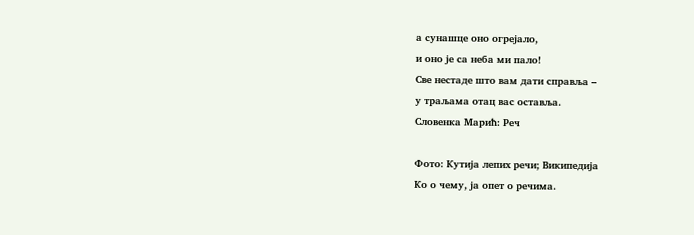а сунашце оно огрејало,
и оно је са неба ми пало!
Све нестаде што вам дати справља –
у траљама отац вас оставља.
Словенка Марић: Реч

Фото: Кутија лепих речи; Википедија
Ко о чему, ја опет о речима.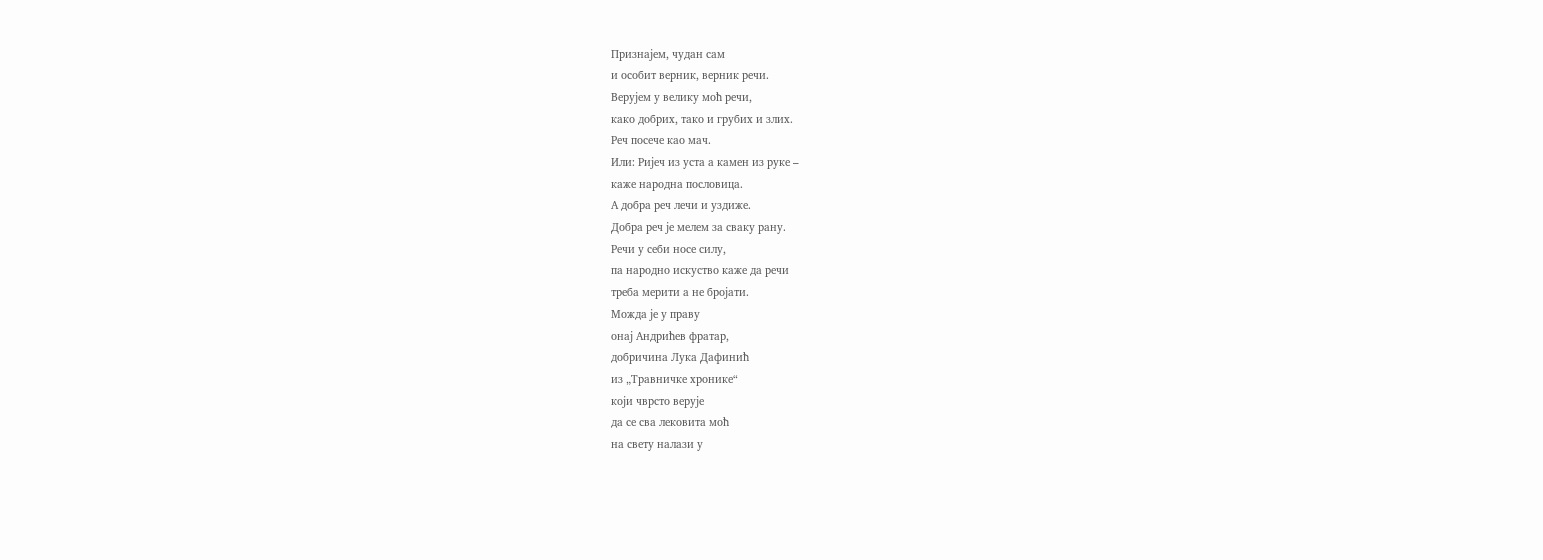Признајем, чудан сам
и особит верник, верник речи.
Верујем у велику моћ речи,
како добрих, тако и грубих и злих.
Реч посече као мач.
Или: Ријеч из уста а камен из руке –
каже народна пословица.
А добра реч лечи и уздиже.
Добра реч је мелем за сваку рану.
Речи у себи носе силу,
па народно искуство каже да речи
треба мерити а не бројати.
Можда је у праву
онај Андрићев фратар,
добричина Лука Дафинић
из „Травничке хронике“
који чврсто верује
да се сва лековита моћ
на свету налази у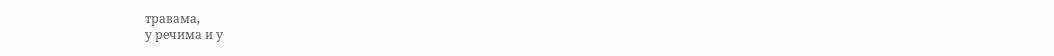травама,
у речима и у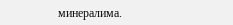минералима.